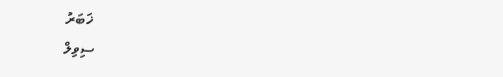ޚަބަރު
ސިވިލް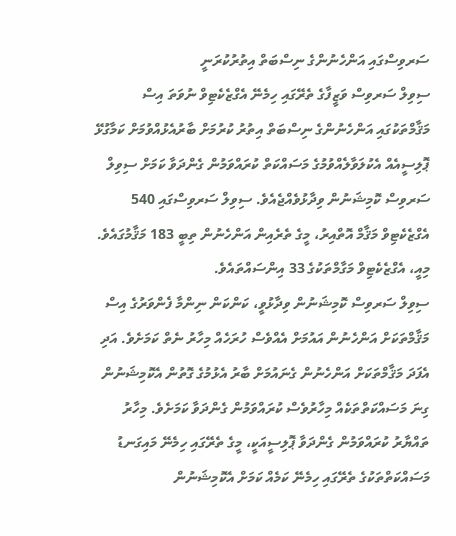ސަރވިސްގައި އަންހެނުންގެ ނިސްބަތް އިތުރުކުރަނީ
ސިވިލް ސަރވިސް ވަޒީފާގެ ތެރޭގައި ހިމެނޭ އެގްޒެކެޓިވް ނުވަތަ އިސް މަޤާމްތަކުގައި އަންހެނުންގެ ނިސްބަތް އިތުރު ކުރުމަށް ބާރުއެޅުއްވުމަށް ކަމާގުޅޭ ޕޮލިސީއެއް އެކުލަވާލެއްވުމުގެ މަސައްކަތް ކުރައްވަމުން ގެންދަވާ ކަމަށް ސިވިލް ސަރވިސް ކޮމިޝަނުން ވިދާޅުވެއްޖެއެވެ. ސިވިލް ސަރވިސްގައި 540 އެގްޒެކެޓިވް މަޤާމް އޮތްއިރު، މީގެ ތެރެއިން އަންހެނުން ތިބީ 183 މަޤާމުގައެވެ. މިއީ، އެގްޒެކެޓިވް މަގާމްތަކުގެ 33 އިންސައްތައެވެ.
ސިވިލް ސަރވިސް ކޮމިޝަނުން ވިދާޅުވީ، ކަންކަން ނިންމާ ފެންވަރުގެ އިސް މަޤާމްތަކަށް އަންހެނުން އައުމަށް އެއްވެސް ހުރަހެއް މިހާރު ނެތް ކަމަށެވެ. އަދި އެފަދަ މަޤާމްތަކަށް އަންހެނުން ގެނައުމަށް ބާރު އެޅުމުގެ ގޮތުން އެކޮމިޝަނުން ގިނަ މަސައްކަތްތަކެއް މިހާރުވެސް ކުރައްވަމުން ގެންދަވާ ކަމަށެވެ. މިހާރު ތައްޔާރު ކުރައްވަމުން ގެންދަވާ ޕޮލިސީއަކީ، މީގެ ތެރޭގައި ހިމެނޭ މައިގަނޑު މަސައްކަތްތަކުގެ ތެރޭގައި ހިމެނޭ ކަމެއް ކަމަށް އެކޮމިޝަނުން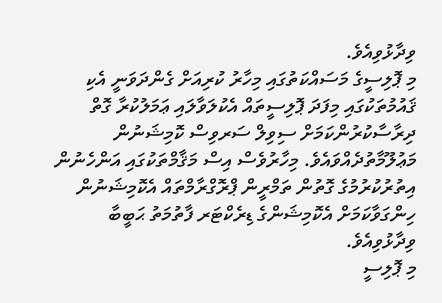ވިދާޅުވިއެވެ.
މި ޕޮލިސީގެ މަސައްކަތުގައި މިހާރު ކުރިއަށް ގެންދަވަނީ އެކި ޤައުމުތަކުގައި މިފަދަ ޕޮލިސީތައް އެކުލަވާލައި ޢަމަލުކުރާ ގޮތް ދިރާސާކުރުންކަމަށް ސިވިލް ސަރވިސް ކޮމިޝަނުން މަޢުލޫމާތުދެއްވައެވެ. މިހާރުވެސް އިސް މަޤާމްތަކުގައި އަންހެނުން އިތުރުކުރުމުގެ ގޮތުން ތަމްރީން ޕްރޮގްރާމްތައް އެކޮމިޝަނުން ހިންގަވާކަމަށް އެކޮމިޝަންގެ ޑިރެކްޓަރ ފާތުމަތު ޙަބީބާ ވިދާޅުވިއެވެ.
މި ޕޮލިސީ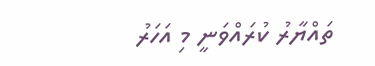ތައްޔާރު ކުރައްވަނީ މި އަހަރު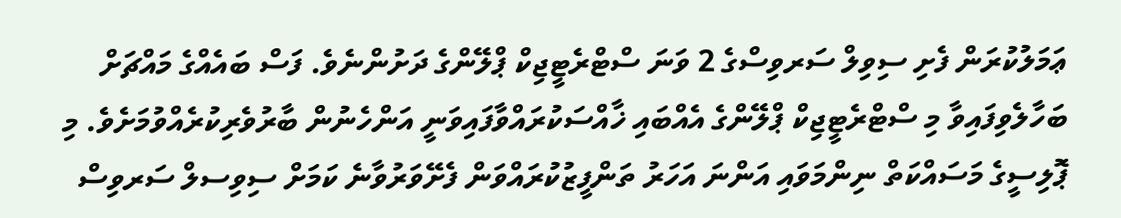ޢަމަލުކުރަން ފެށި ސިވިލް ސަރވިސްގެ 2 ވަނަ ސްޓްރެޓީޖިކް ޕްލޭންގެ ދަށުންނެވެ. ފަސް ބައެއްގެ މައްޗަށް ބަހާލެވިފައިވާ މި ސްޓްރެޓީޖިކް ޕްލޭންގެ އެއްބައި ޚާއްސަކުރައްވާފައިވަނީ އަންހެނުން ބާރުވެރިކުރެއްވުމަށެވެ. މި ޕޮލިސީގެ މަސައްކަތް ނިންމަވައި އަންނަ އަހަރު ތަންފީޒުކުރައްވަން ފެށޭވަރުވާނެ ކަމަށް ސިވިސލް ސަރވިސް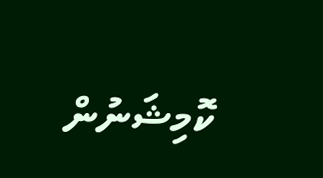ކޮމިޝަނުން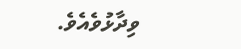ވިދާޅުވެއެވެ.